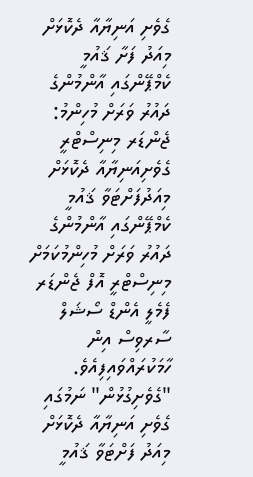ގެވެށި އަނިޔާއާ ދެކޮޅަށް މިއަދު ފަށާ ޤައުމީ ކެމްޕޭންގައި އާންމުންގެ ދައުރު ވަރަށް މުހިންމު: ޖެންޑަރ މިނިސްޓްރީ
ގެވެށިއަނިޔާއާ ދެކޮޅަށް މިއަދުފަށްޓަވާ ޤައުމީ ކެމްޕޭންގައި އާންމުންގެ ދައުރު ވަރަށް މުހިންމުކަމަށް މިނިސްޓްރީ އޮފް ޖެންޑަރ ފެމެލީ އެންޑް ސޯޝަލް ސާރވިސް އިން ހާމަކުރައްވައިފިއެވެ.
"ގެވެށިގުޅުން" ނަމުގައި ގެވެށި އަނިޔާއާ ދެކޮޅަށް މިއަދު ފަށްޓަވާ ޤައުމީ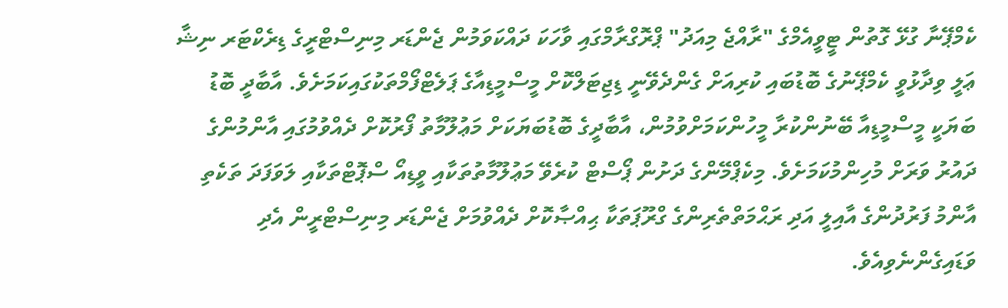ކެމްޕޭނާ ގުޅޭ ގޮތުން ޓީވީއެމްގެ "ރާއްޖެ މިއަދު" ޕްރޮގްރާމްގައި ވާހަކަ ދައްކަވަމުން ޖެންޑަރ މިނިސްޓްރީގެ ޑިރެކްޓަރ ނިޝާ ޢަލީ ވިދާޅުވީ ކެމްޕޭނުގެ ބޮޑުބައި ކުރިއަށް ގެންދެވޭނީ ޑިޖިޓަލްކޮށް މީސްމީޑިއާގެ ޕަލެޓްފޯމްތަކުގައިކަމަށެވެ. އާބާދީ ބޮޑު ބަޔަކީ މީސްމީޑިއާ ބޭނުންކުރާ މީހުންކަމަށްވުމުން، އާބާދީގެ ބޮޑުބަޔަކަށް މަޢުލޫމާތު ފޯރުކޮށް ދެއްވުމުގައި އާންމުންގެ ދައުރު ވަރަށް މުހިންމުކަމަށެވެ. މިކެޕްމޭންގެ ދަށުން ޕޯސްޓް ކުރެވޭ މަޢުލޫމާތުތަކާއި ވީޑިއޯ ސްޕޮޓްތަކާއި ލަވަފަދަ ތަކެތި އާންމު ފަރުދުންގެ އާއިލީ އަދި ރަޙްމަތްތެރިންގެ ގްރޫޕަތަކާ ޙިއްޞާކޮށް ދެއްވުމަށް ޖެންޑަރ މިނިސްޓްރީން އެދި ވަޑައިގެންނެވިއެވެ.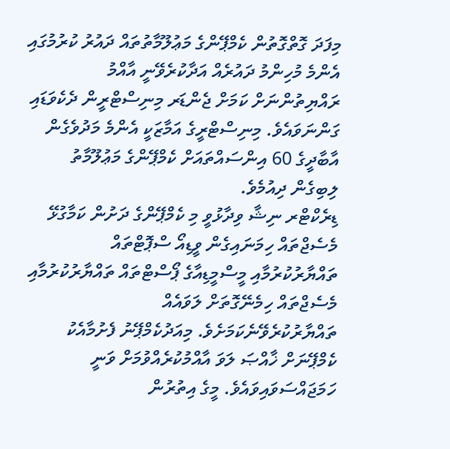މިފަދަ ގޮތްގޮތުން ކެމްޕޭންގެ މަޢުލޫމާތުތައް ދައުރު ކުރުމުގައި އެންމެ މުހިންމު ދައުރެއް އަދާކުރެވޭނީ އާއްމު ރައްޔިތުންނަށް ކަމަށް ޖެންޑަރ މިނިސްޓްރީން ދެކެވަޑައި ގަންނަވައެވެ. މިނިސްޓްރީގެ އަމާޒަކީ އެންމެ މަދުވެގެން އާބާދީގެ 60 އިންސައްތައަށް ކެމްޕޭންގެ މަޢުލޫމާތު ލިބިގެން ދިއުމެވެ.
ޑިރެކްޓްރ ނިޝާ ވިދާޅުވީ މި ކެމްޕޭންގެ ދަށުން ކަމާގުޅޭ މެސެޖްތައް ހިމަނައިގެން ވީޑިއޯ ސްޕޮޓްތައް ތައްޔާރުކުރުމާއި މީސްމީޑިއާގެ ޕޯސްޓްތައް ތައްޔާރުކުރުމާއި މެސެޖްތައް ހިމެނޭގޮތަށް ލަވައެއް ތައްޔާރުކުރެވޭނެކަމަށެވެ. މިއަދުކެމްޕޭނު ފެށުމާއެކު ކެމްޕޭނަށް ޚާއްޞަ ލަވަ އާއްމުކުރެއްވުމަށް ވަނީ ހަމަޖައްސަވައިވައެވެ. މީގެ އިތުރުން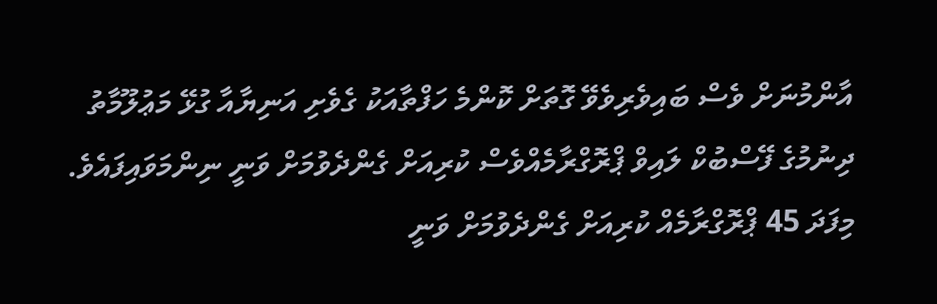އާންމުނަށް ވެސް ބައިވެރިވެވޭ ގޮތަށް ކޮންމެ ހަފްތާއަކު ގެވެށި އަނިޔާއާ ގުޅޭ މަޢުލޫމާތު ދިނުމުގެ ފޭސްބުކް ލައިވް ޕްރޮގްރާމެއްވެސް ކުރިއަށް ގެންދެވުމަށް ވަނީ ނިންމަވައިފައެވެ. މިފަދަ 45 ޕްރޮގްރާމެއް ކުރިއަށް ގެންދެވުމަށް ވަނީ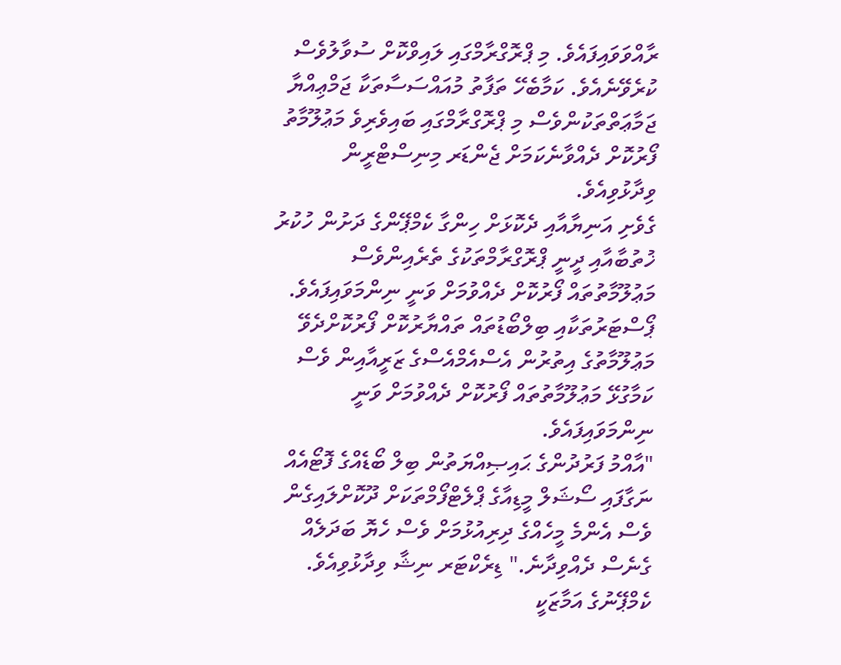ރާއްވަވައިފައެވެ. މި ޕްރޮގްރާމްގައި ލައިވްކޮށް ސުވާލުވެސް ކުރެވޭނެއެވެ. ކަމާބެހޭ ތަފާތު މުއައްސަސާތަކާ ޖަމްޢިއްޔާ ޖަމާޢަތްތަކުންވެސް މި ޕްރޮގްރާމްގައި ބައިވެރިވެ މަޢުލޫމާތު ފޯރުކޮށް ދެއްވާނެކަމަށް ޖެންޑަރ މިނިސްޓްރީން ވިދާޅުވިއެވެ.
ގެވެށި އަނިޔާއާއި ދެކޮޅަށް ހިންގާ ކެމްޕޭންގެ ދަށުން ހުކުރު ޚުތުބާއާއި ދީނީ ޕްރޮގްރާމްތަކުގެ ތެރެއިންވެސް މަޢުލޫމާތުތައް ފޯރުކޮށް ދެއްވުމަށް ވަނީ ނިންމަވައިފައެވެ. ޕޯސްޓަރުތަކާއި ބިލްބޯޑުތައް ތައްޔާރުކޮށް ފޯރުކޮށްދެވޭ މަޢުލޫމާތުގެ އިތުރުން އެސްއެމްއެސްގެ ޒަރީއާއިން ވެސް ކަމާގުޅޭ މަޢުލޫމާތުތައް ފޯރުކޮށް ދެއްވުމަށް ވަނީ ނިންމަވައިފައެވެ.
"އާއްމު ފަރުދުންގެ ޙައިޞިއްޔަތުން ބިލް ބޯޑެއްގެ ފޮޓޯއެއް ނަގާފައި ސޯޝަލް މީޑިއާގެ ޕްލެޓްފޯމްތަކަށް ދޫކޮށްލައިގެން ވެސް އެންމެ މީހެއްގެ ދިރިއުޅުމަށް ވެސް ހެޔޮ ބަދަލެއް ގެނެސް ދެއްވިދާނެ." ޑިރެކްޓަރ ނިޝާ ވިދާޅުވިއެވެ.
ކެމްޕޭނުގެ އަމާޒަކީ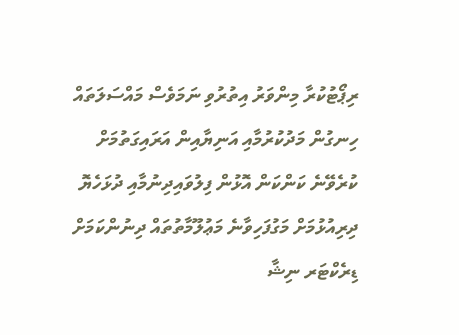ރިޕޯޓުކުރާ މިންވަރު އިތުރުވި ނަމަވެސް މައްސަލަތައް ހިނގުން މަދުކުރުމާއި އަނިޔާއިން އަރައިގަތުމަށް ކުރެވޭނެ ކަންކަން އޮޅުން ފިލުވައިދިނުމާއި ދުޅަހެޔޮ ދިރިއުޅުމަށް މަގުފަހިވާނެ މަޢުލޫމާތުތައް ދިނުންކަމަށް ޑިރެކްޓަރ ނިޝާ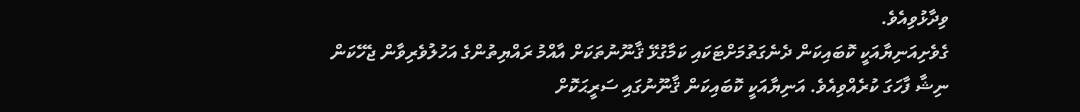ވިދާޅުވިއެވެ.
ގެވެށިއަނިޔާއަކީ ކޮބައިކަން ދެނެގަތުމަށްޓަކައި ކަމާގުޅޭ ޤާނޫނުތަކަށް އާއްމު ރައްޔިތުންގެ އަހުލުވެރިވާން ޖެހޭކަން ނިޝާ ފާހަގަ ކުރެއްވިއެވެ. އަނިޔާއަކީ ކޮބައިކަން ޤާނޫނުގައި ސަރީޙަކޮށް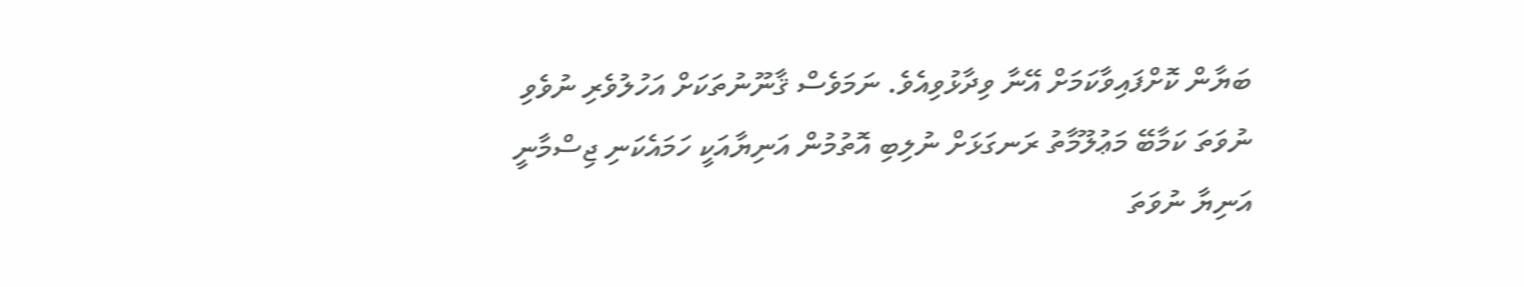ބަޔާން ކޮށްފައިވާކަމަށް އޭނާ ވިދާޅުވިއެވެ. ނަމަވެސް ޤާނޫނުތަކަށް އަހުލުވެރި ނުވެވި ނުވަތަ ކަމާބޭ މަޢުލޫމާތު ރަނގަޅަށް ނުލިބި އޮތުމުން އަނިޔާއަކީ ހަމައެކަނި ޖިސްމާނީ އަނިޔާ ނުވަތަ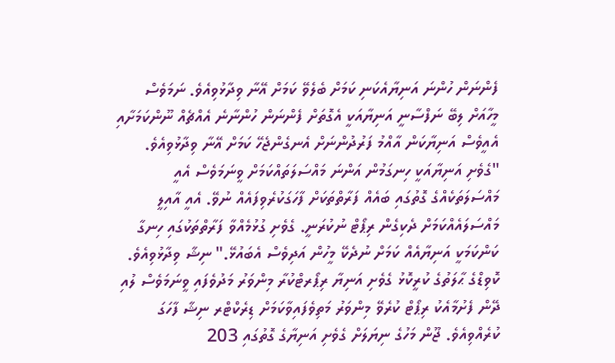ފެންނަން ހުންނަ އަނިޔާއެކަނި ކަމަށް ބެލެވޭ ކަމަށް އޭނާ ވިދާޅުވިއެވެ. ނަމަވެސް މީހާއަށް ލިބޭ ނަފްސާނީ އަނިޔާއަކީ އެގޮތަށް ފެންނަން ހުންނާނެ އެއްޗެއް ނޫންކަމަށާއި އެއީވެސް އަނިޔާކަން އާއްމު ފަރުދުންނަށް އެނގެންޖެހޭ ކަމަށް އޭނާ ވިދާޅުވިއެވެ.
"ގެވެށި އަނިޔާއަކީ ހިނގަމުން އަންނަ މައްސަލަތައްކަމަށް ވީނަމަވެސް އެއީ މައްސަލަތަކެއްގެ ގޮތުގައި ބައެއް ފަރާތްތަކަށް ފާހަގަކުރެވިފައެއް ނުވޭ. އެއީ އާއިލީ މައްސަލައެއްކަމަށް ދެކިގެން ރިޕޯޓް ނުކުރަނީ. ގެވެށި ގުޅުމެއްވާ ފަރާތްތަކުގައި ހިނގާ ކަންކަމަކީ އަނިޔާއެއް ކަމަށް ނުދެކޭ މީހުން އަދިވެސް އެބައުޅޭ." ނިޝާ ވިދާޅުވިއެވެ.
ކޮވިޑްގެ ޙާލަތުގެ ކުރީކޮޅު ގެވެށި އަނިޔާ ރިޕޯރޓްކުރާ މިންވަރު މަދުވެފައި ވީނަމަވެސް ލުއި ދޭން ފެށުމާއެކު ރިޕޯޓް ކުރެވޭ މިންވަރު މަތިވެފައިވާކަމަށް ޑިރެކްޓްރ ނިޝާ ފާހަގަ ކުރެއްވިއެވެ. ޖޫން މަހުގެ ނިޔަލަށް ގެވެށި އަނިޔާގެ ގޮތުގައި 203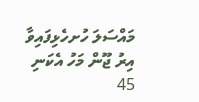މައްސަލަ ހުށހެޅިފައިވާ އިރު ޖޫން މަހު އެކަނި 45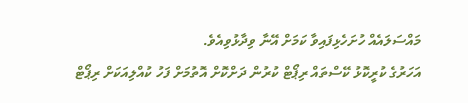މައްސަލައެއް ހުށަހެޅިފައިވާ ކަމަށް އޭނާ ވިދާޅުވިއެވެ.
އަހަރުގެ ކުރީކޮޅު ކޭސްތައް ރިޕޯޓް ކުރުން ދަށްކޮށް އޮތުމަށް ފަހު ކުއްލިއަކަށް ރިޕޯޓް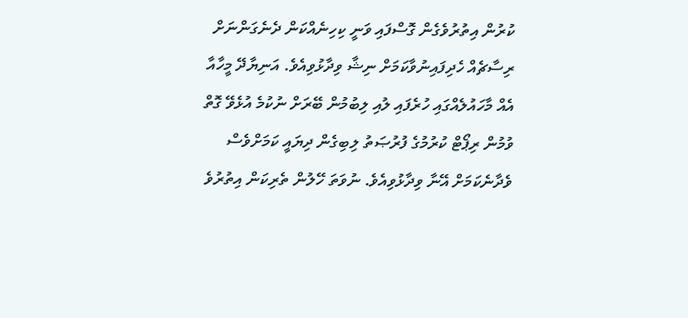ކުރުން އިތުރުވެގެން ގޮސްފައި ވަނީ ކިހިނެއްކަން ދެނެގަންނަށް ރިސާޗެއް ހެދިފައިނުވާކަމަށް ނިޝާ ވިދާޅުވިއެވެ. އަނިޔާދޭ މީހާއާ އެއް މާހައުލެއްގައި ހުރެފައި ލުއި ލިބުމުން ބޭރަށް ނުކުމެ އުޅެވޭ ގޮތް ވުމުން ރިޕޯޓް ކުރުމުގެ ފުރުޞަތު ލިބިގެން ދިޔައީ ކަމަށްވެސް ވެދާނެކަމަށް އޭނާ ވިދާޅުވިއެވެ. ނުވަތަ ހޭލުން ތެރިކަން އިތުރުވެ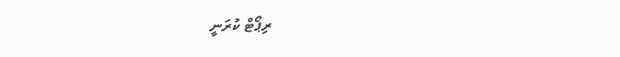ރިޕޯޓް ކުރަނީ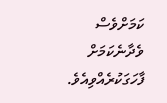ކަމަށްވެސް ވެދާނެކަމަށް ފާހަގަކުރެއްވިއެވެ.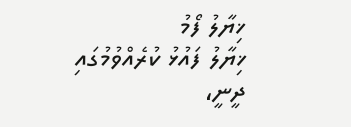ޚިޔާލު ފޯމު
ޚިޔާލު ފައުޅު ކުރެއްވުމުގައި ދީނީ،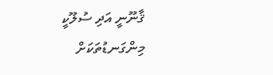ޤާނޫނީ އަދި ސުލޫކީ މިންގަނޑުތަކަށް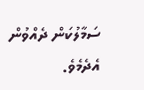ސަމާލުކަން ދެއްވުން އެދެމެވެ.